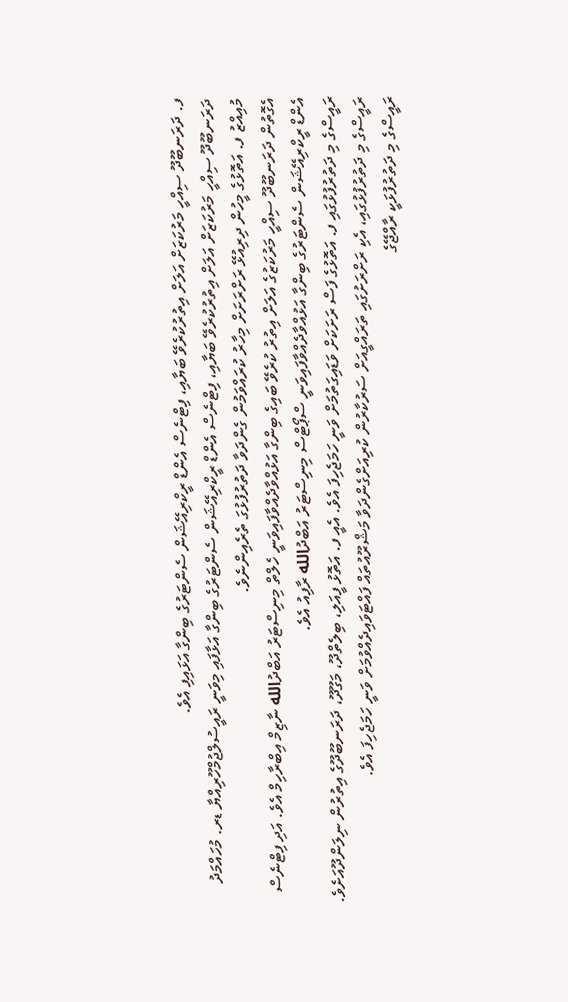ފ. ދަރަނބޫދޫ ސިއްހީ މަރުކަޒަށް އަލަށް އިތުރުކުރެވޭ ބަޔާއި، ފިޓްނެސް އެންޑް ރީކްރިއޭޝަން ސެންޓަރުގެ ބިންގާ އަޅައިފި އެވެ.
ދަރަނބޫދޫ ސިއްހީ މަރުކަޒަށް އަލަށް އިތުރުކުރެވޭ ބަޔާއި، ފިޓްނެސް އެންޑް ރީކްރިއޭޝަން ސެންޓަރުގެ ބިންގާ އަޅާފައި މިވަނީ ރައީސުލްޖުމްހޫރިއްޔާ ޑރ. މުހައްމަދު މުއިއްޒު ފ. އަތޮޅުގެ މީހުން ދިރިއުޅޭ ރަށްރަށަށް މިހާރު ކުރައްވަމުން ގެންދަވާ ދަތުރުފުޅުގަ ތެރެއިންނެވެ.
އެގޮތުން ދަރަނބޫދޫ ސިއްހީ މަރުކަޒުގެ އަލަށް އިތުރު ކުރެވޭ ބައިގެ ބިންގާ އަޅުއްވާދެއްވާފައިވަނީ ހެލްތް މިނިސްޓަރު އަބްދުالله ނާޒިމް އިބްރާހިމް އެވެ. އަދި ފިޓްނެސް އެންޑް ރީކްރިއޭޝަން ސެންޓަރުގެ ބިންގާ އަޅުއްވާދެއްވާފައިވަނީ ސްޕޯޓްސް މިނިސްޓަރު އަބްދުالله ރާފިއު އެވެ.
ރައީސްގެ މި ދަތުރުފުޅުގައި ފ. އަތޮޅުގެ ފަސް ރަށަކަށް ވަޑައިގަތުމަށް ވަނީ ހަމަޖެހިފަ އެވެ. އެއީ ފ. އަތޮޅު ފީއަލި، ބިލެތްދޫ، މަގޫދޫ، ދަރަނބޫދޫގެ އިތުރުން ނިލަންދޫއަށެވެ. ރައީސްގެ މި ދަތުރުފުޅުގައި، އެކި ރަށްރަށުގައި ތަރައްގީއަށް ސަރުކާރުން ކުރިއަށްގެންދަވާ މަޝްރޫއުތައް ފައްޓަވައިދެއްވުމަށް ވަނީ ހަމަޖެހިފަ އެވެ.
ރައީސްގެ މި ދަތުރުފުޅަކީ ރާއްޖޭގެ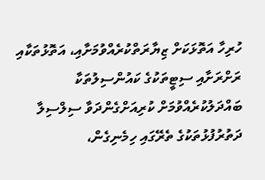ހުރިހާ އަތޮޅަކަށް ޒިޔާރަތްކުރެއްވުމަށާއި، އަތޮޅުތަކާއި ރަށްރަށާއި ސިޓީތަކުގެ ކައުންސިލުތަކާ ބައްދަލުކުރެއްވުމަށް ކުރިއަށްގެންދަވާ ސިލްސިލާ ދަތުރުފުޅުތަކުގެ ތެރޭގައި ހިމެނިގެން،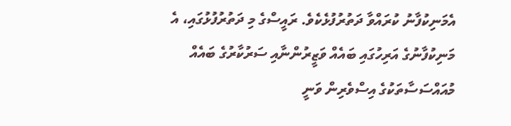އެމަނިކުފާނު ކުރައްވާ ދަތުރުފުޅެކެވެ. ރައީސްގެ މި ދަތުރުފުޅުގައި، އެ މަނިކުފާނުގެ އަރިހުގައި ބައެއް ވަޒީރުންނާއި ސަރުކާރުގެ ބައެއް މުއައްސަސާތަކުގެ އިސްވެރިން ވަނީ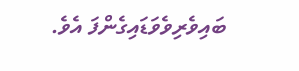ބައިވެރިވެވަޑައިގެންފަ އެވެ.